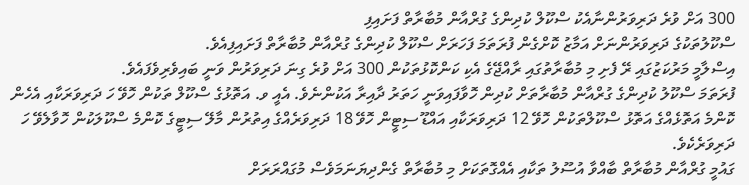300 އަށް ވުރެ ދަރިވަރުންނާއެކު ސްކޫލް ކުދިންގެ ގުރްއާން މުބާރާތް ފަށައިފި
ސްކޫލުތަކުގެ ދަރިވަރުންނަށް އަމާޒު ކޮށްގެން ފުރަތަމަ ފަހަރަށް ސްކޫލް ކުދިންގެ ގުރްއާން މުބާރާތް ފަށައިފިއެވެ.
އިސްލާމީ މަރުކަޒުގައި ރޭ ފެށި މި މުބާރާތުގައި ރާއްޖޭގެ އެކި ކަންކޮޅުތަކުން 300 އަށް ވުރެ ގިނަ ދަރިވަރުން ވަނީ ބައިވެރިވެފައެވެ.
ފުރަތަމަ ސްކޫލު ކުދިންގެ ގުރްއާން މުބާރާތަށް ކުދިން ހޮވާފައިވަނީ ހަތަރު ދާއިރާ އަކުންނެވެ. އެއީ ވ. އަތޮޅުގެ ސްކޫލް ތަކުން ހޮވޭ ހަ ދަރިވަރަކާއި އެހެން ކޮންމެ އަތޮޅެއްގެ އަތޮޅު ސްކޫލްތަކުން ހޮވޭ 12 ދަރިވަރަކާއި އައްޑޫ ސިޓީން ހޮވޭ 18 ދަރިވަރެއްގެ އިތުރުން މާލޭ ސިޓީގެ ކޮންމެ ސްކޫލަކުން ހޮވާލެވޭ ހަ ދަރިވަރެކެވެ.
ގައުމީ ގުރްއާން މުބާރާތް ބާއްވާ އުސޫލު ތަކާއި އެއްގޮތަކަށް މި މުބާރާތް ގެންދިޔަނަމަވެސް މުގައްރަރަށް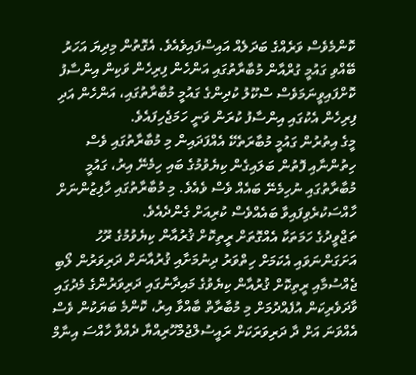ކޮންމެވެސް ވަރެއްގެ ބަދަލެއް އައިސްފައިވެއެވެ. އެގޮތުން މިދިޔަ އަހަރު ބޭއްވި ގައުމީ ގުރްއާން މުބާރާތުގައި އަންހެން ފިރިހެން ވަކިން އިންސާފު ކޮށްފައިވީނަމަވެސް ސްކޫލު ކުދިންގެ ގައުމީ މުބާރާތުގައި، އަންހެން އަދި ފިރިހެން އެކުގައި އިންސާފު ކުރަން ވަނީ ހަމަޖެހިފައެވެ.
މީގެ އިތުރުން ގައުމީ މުބާރަތެކޭ އެއްފަދައިން މި މުބާރާތުގައި ވެސް ހިތުންނާއި ފޮތުން ބަލައިގެން ކިޔެވުމުގެ ބައި ހިމެނޭ އިރު، ގައުމީ މުބާރާތުގައި ނުހިމެނޭ ބައެއް ވެސް ވެއެވެ. މި މުބާރާތުގައި ހާފިޒުންނަށް ހާއްސަކުރެވިފައިވާ ބައެއްވެސް ކުރިއަށް ގެންދެއެވެ.
ތަޖްވީދުގެ ހަމަތަކާ އެއްގޮތަށް ރީތިކޮށް ޤުރުއާން ކިޔެވުމުގެ ރޫހު އަށަގަންނަވައި އެކަމަށް ހިތްވަރު ދިނުމަށާއި ޤުރުއާނަށް ދަރިވަރުން ލޯބި ޖެއްސުމާއި ރީތިކޮށް ޤުރުއާން ކިޔެވުގެ މައިދާނުގައި ދަރިވަރުންގެ މެދުގައި ވާދަވެރިކަން އުފެއްދުމަށް މި މުބާރާތް ބާއްވާ އިރު، ކޮންމެ ބަޔަކުން ވެސް އެއްވަނަ އަށް ދާ ދަރިވަރަކަށް ރައީސުލްޖުމްހޫރިއްޔާ ދެއްވާ ހާއްސަ އިނާމް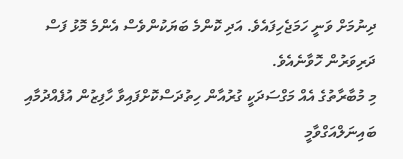ދިނުމަށް ވަނީ ހަމަޖެހިފައެވެ. އަދި ކޮންމެ ބަޔަކުންވެސް އެންމެ މޮޅު ފަސް ދަރިވަރުން ހޮވާނެއެވެ.
މި މުބާރާތުގެ އެއް މަގްސަދަކީ ގުރުއާން ހިތުދަސްކޮށްފައިވާ ހާފިޒުން އުފެއްދުމާއި ބައިނަލްއަގްވާމީ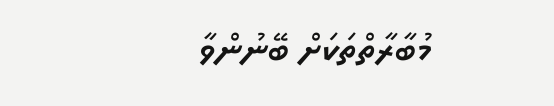މުބާރާތްތަކަށް ބޭނުންވާ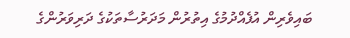ބައިވެރިން އުފެއްދުމުގެ އިތުރުން މަދަރުސާތަކުގެ ދަރިވަރުންގެ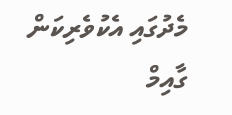މެދުގައި އެކުވެރިކަން ގާއިމް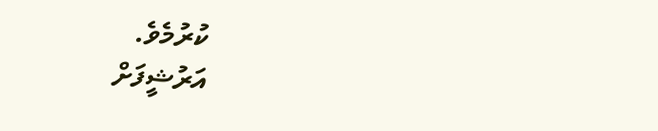ކުރުމެވެ.
އަރުޝީފަށް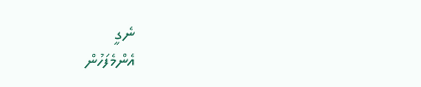ނެގީ
އެންމެފަހުން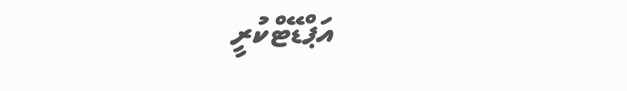އަޕްޑޭޓްކުރީ